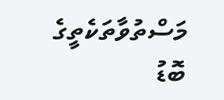މަސްތުވާތަކެތީގެ ބޮޑު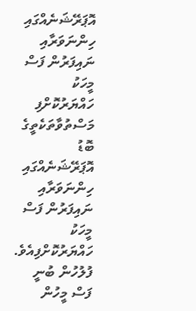އޮޕަރޭޝަނެއްގައި ހިންނަވަރާއި ނައިފަރުން ފަސް މީހަކު ހައްޔަރުކޮށްފި
މަސްތުވާތަކެތީގެ ބޮޑު އޮޕަރޭޝަނެއްގައި ހިންނަވަރާއި ނައިފަރުން ފަސް މީހަކު ހައްޔަރުކޮށްފިއެވެ. ފުލުހުން ބުނީ ފަސް މީހުން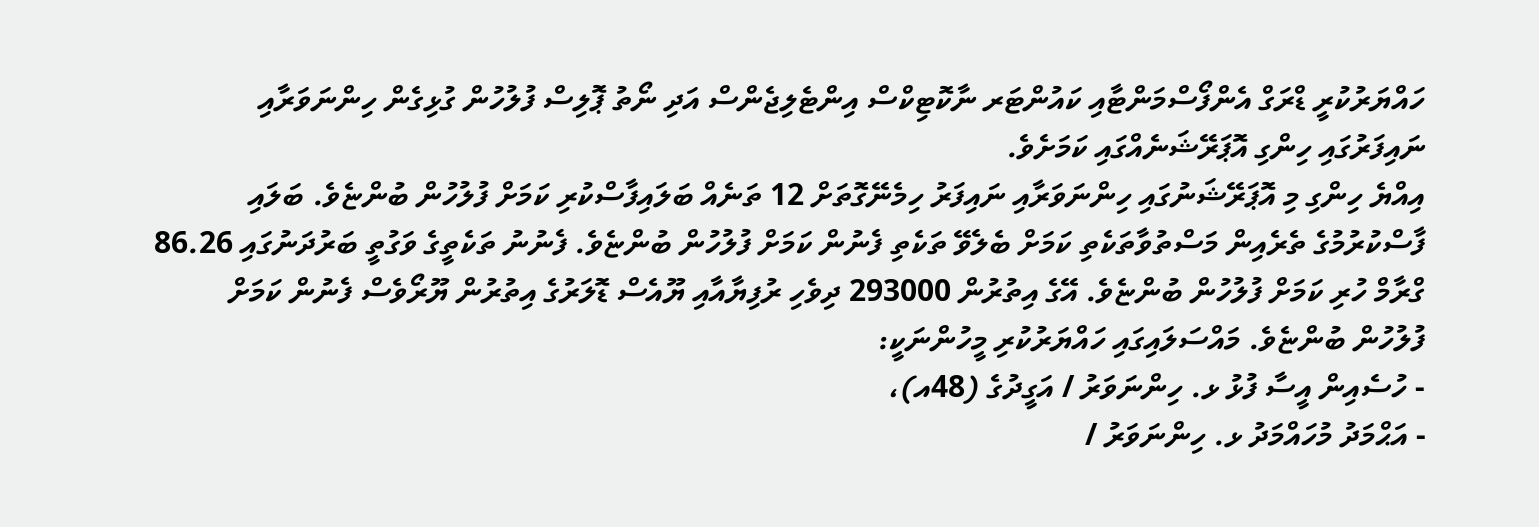ހައްޔަރުކުރީ ޑްރަގް އެންފޯސްމަންޓާއި ކައުންޓަރ ނާކޮޓިކްސް އިންޓެލިޖެންސް އަދި ނޯތު ޕޮލިސް ފުލުހުން ގުޅިގެން ހިންނަވަރާއި ނައިފަރުގައި ހިންގި އޮޕަރޭޝަނެއްގައި ކަމަށެވެ.
އިއްޔެ ހިންގި މި އޮޕަރޭޝަނުގައި ހިންނަވަރާއި ނައިފަރު ހިމެނޭގޮތަށް 12 ތަނެއް ބަލައިފާސްކުރި ކަމަށް ފުލުހުން ބުންޏެވެ. ބަލައި ފާސްކުރުމުގެ ތެރެއިން މަސްތުވާތަކެތި ކަމަށް ބެލެވޭ ތަކެތި ފެނުން ކަމަށް ފުލުހުން ބުންޏެވެ. ފެނުނު ތަކެތީގެ ވަގުތީ ބަރުދަނުގައި 86.26 ގްރާމް ހުރި ކަމަށް ފުލުހުން ބުންޏެވެ. އޭގެ އިތުރުން 293000 ދިވެހި ރުފިޔާއާއި ޔޫއެސް ޑޮލަރުގެ އިތުރުން ޔޫރޯވެސް ފެނުން ކަމަށް ފުލުހުން ބުންޏެވެ. މައްސަލައިގައި ހައްޔަރުކުރި މީހުންނަކީ:
- ހުސެއިން އީސާ ފުޅު ޅ. ހިންނަވަރު / އަގީދުގެ (48އ)،
- އަޙްމަދު މުހައްމަދު ޅ. ހިންނަވަރު /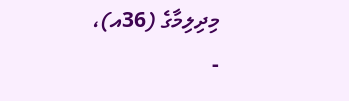މިދިލިމާގެ (36އ)،
-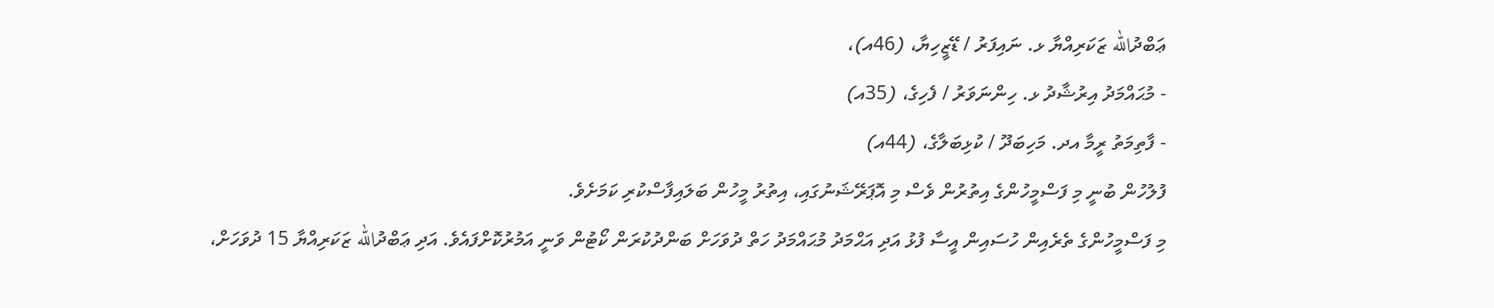ޢަބްދުالله ޒަކަރިއްޔާ ޅ. ނައިފަރު / ޑޭޒީހިޔާ، (46އ)،
- މުޙައްމަދު އިރުޝާދު ޅ. ހިންނަވަރު / ފެހިގެ، (35އ)
- ފާތިމަތު ރީމާ އދ. މަހިބަދޫ / ކުޅިބަލާގެ، (44އ)
ފުލުހުން ބުނީ މި ފަސްމީހުންގެ އިތުރުން ވެސް މި އޮޕަރޭޝަނުގައި، އިތުރު މީހުން ބަލައިފާސްކުރި ކަމަށެވެ.
މި ފަސްމީހުންގެ ތެރެއިން ހުސައިން އީސާ ފުޅު އަދި އަޙްމަދު މުޙައްމަދު ހަތް ދުވަހަށް ބަންދުކުރަން ކޯޓުން ވަނީ އަމުރުކޮށްފައެވެ. އަދި ޢަބްދުالله ޒަކަރިއްޔާ 15 ދުވަހަށް،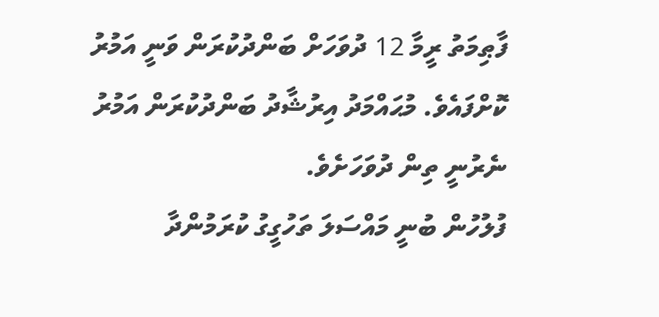ފާޠިމަތު ރީމާ 12 ދުވަހަށް ބަންދުކުރަން ވަނީ އަމުރު ކޮށްފައެވެ. މުޙައްމަދު އިރުޝާދު ބަންދުކުރަން އަމުރު ނެރުނީ ތިން ދުވަހަށެވެ.
ފުލުހުން ބުނީ މައްސަލަ ތަހުގީގު ކުރަމުންދާ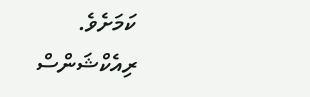ކަމަށެވެ.
ރިއެކްޝަންސް